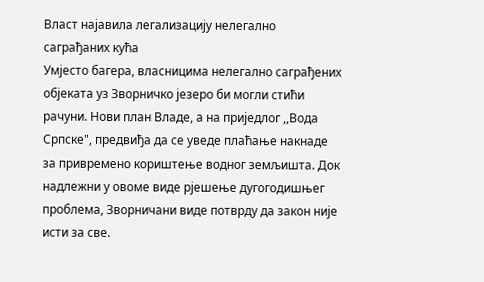Власт најавила легализацију нелегално саграђаних кућа
Умјесто багера, власницима нелегално саграђених објеката уз Зворничко језеро би могли стићи рачуни. Нови план Владе, а на приједлог ,,Вода Српске", предвиђа да се уведе плаћање накнаде за привремено кориштење водног земљишта. Док надлежни у овоме виде рјешење дугогодишњег проблема, Зворничани виде потврду да закон није исти за све.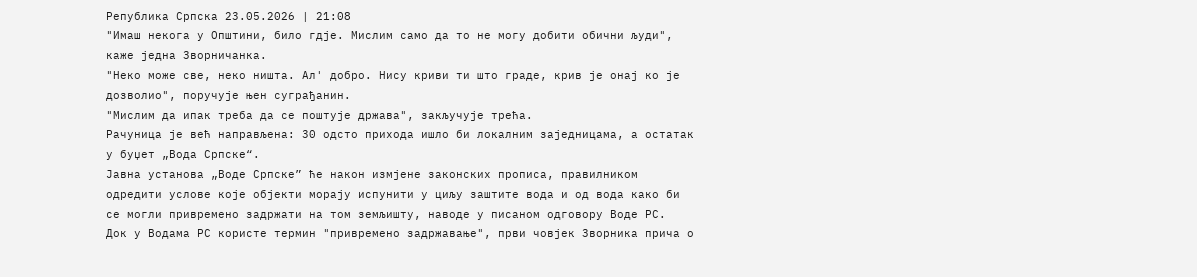Република Српска 23.05.2026 | 21:08
"Имаш некога у Општини, било гдје. Мислим само да то не могу добити обични људи", каже једна Зворничанка.
"Неко може све, неко ништа. Ал' добро. Нису криви ти што граде, крив је онај ко је дозволио", поручује њен суграђанин.
"Мислим да ипак треба да се поштује држава", закључује трећа.
Рачуница је већ направљена: 30 одсто прихода ишло би локалним заједницама, а остатак у буџет „Вода Српске“.
Јавна установа „Воде Српске” ће након измјене законских прописа, правилником одредити услове које објекти морају испунити у циљу заштите вода и од вода како би се могли привремено задржати на том земљишту, наводе у писаном одговору Воде РС.
Док у Водама РС користе термин "привремено задржавање", први човјек Зворника прича о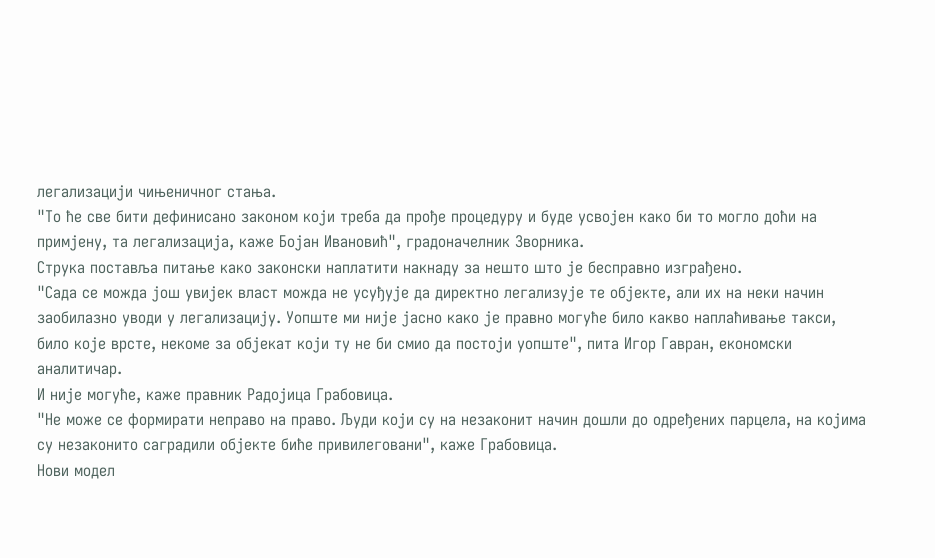легализацији чињеничног стања.
"То ће све бити дефинисано законом који треба да прође процедуру и буде усвојен како би то могло доћи на примјену, та легализација, каже Бојан Ивановић", градоначелник Зворника.
Струка поставља питање како законски наплатити накнаду за нешто што је бесправно изграђено.
"Сада се можда још увијек власт можда не усуђује да директно легализује те објекте, али их на неки начин заобилазно уводи у легализацију. Уопште ми није јасно како је правно могуће било какво наплаћивање такси, било које врсте, некоме за објекат који ту не би смио да постоји уопште", пита Игор Гавран, економски аналитичар.
И није могуће, каже правник Радојица Грабовица.
"Не може се формирати неправо на право. Људи који су на незаконит начин дошли до одређених парцела, на којима су незаконито саградили објекте биће привилеговани", каже Грабовица.
Нови модел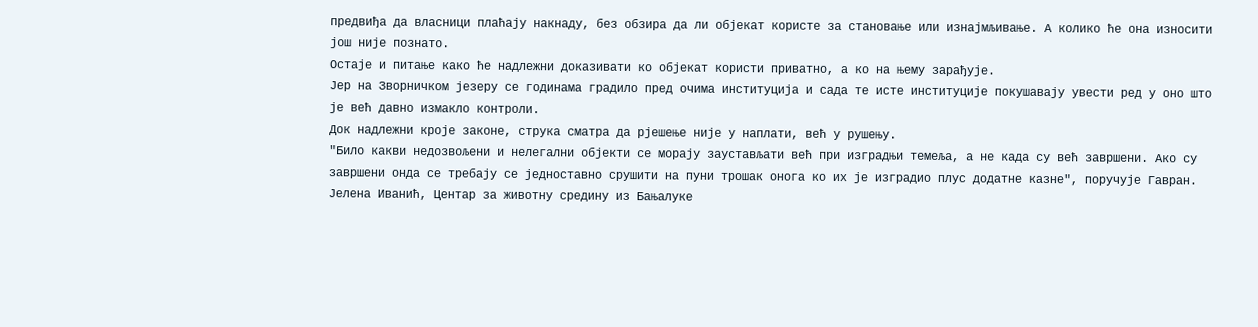предвиђа да власници плаћају накнаду, без обзира да ли објекат користе за становање или изнајмљивање. А колико ће она износити још није познато.
Остаје и питање како ће надлежни доказивати ко објекат користи приватно, а ко на њему зарађује.
Јер на Зворничком језеру се годинама градило пред очима институција и сада те исте институције покушавају увести ред у оно што је већ давно измакло контроли.
Док надлежни кроје законе, струка сматра да рјешење није у наплати, већ у рушењу.
"Било какви недозвољени и нелегални објекти се морају заустављати већ при изградњи темеља, а не када су већ завршени. Ако су завршени онда се требају се једноставно срушити на пуни трошак онога ко их је изградио плус додатне казне", поручује Гавран.
Јелена Иванић, Центар за животну средину из Бањалуке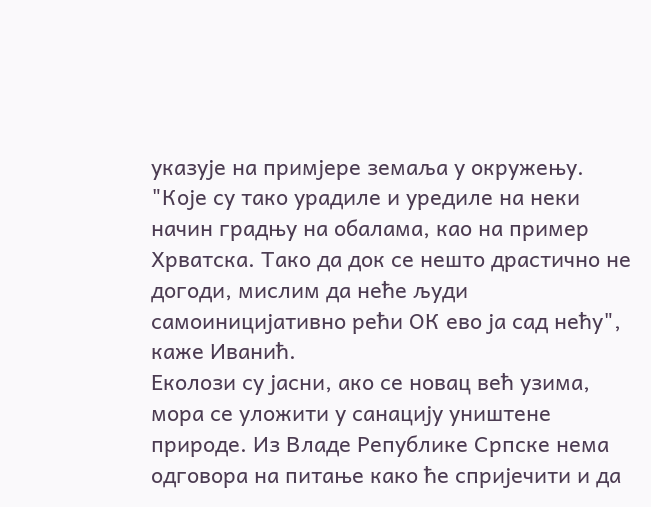указује на примјере земаља у окружењу.
"Које су тако урадиле и уредиле на неки начин градњу на обалама, као на пример Хрватска. Тако да док се нешто драстично не догоди, мислим да неће људи самоиницијативно рећи ОК ево ја сад нећу", каже Иванић.
Еколози су јасни, ако се новац већ узима, мора се уложити у санацију уништене природе. Из Владе Републике Српске нема одговора на питање како ће спријечити и да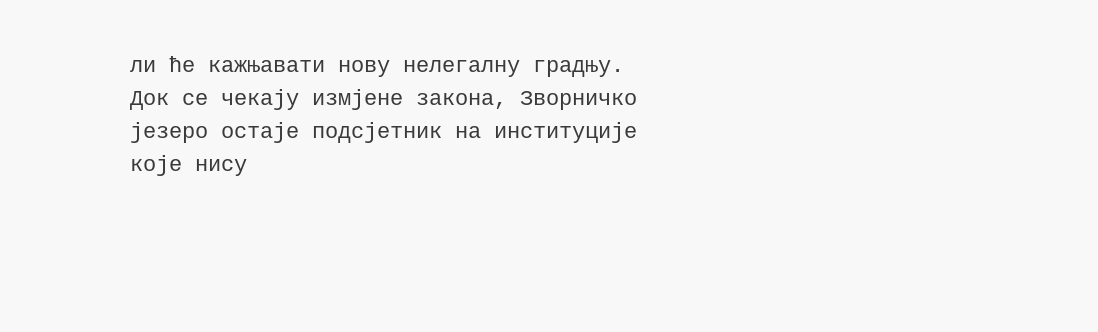ли ће кажњавати нову нелегалну градњу.
Док се чекају измјене закона, Зворничко језеро остаје подсјетник на институције које нису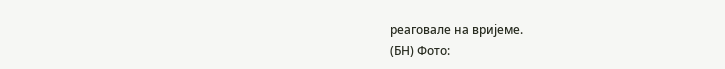реаговале на вријеме.
(БН) Фото: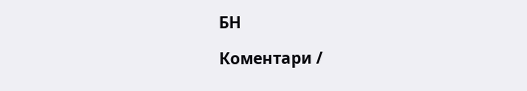БН

Коментари /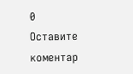0
Оставите коментар